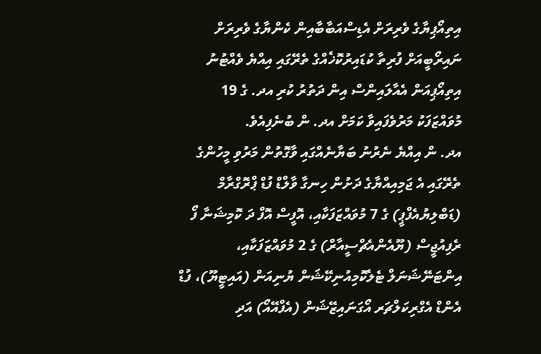އިތިއޯޕިޔާގެ ވެރިރަށް އެޑިސްއަބާބާއިން ކެންޔާގެ ވެރިރަށް ނައިރޯބީއަށް ފުރިތާ ކުޑައިރުކޮޚެއްގެ ތެރޭގައި އިއްޔެ ވެއްޓުނު އިތިއޯޕިއަން އެއާލައިންސް އިން ދަތުރު ކުރި އދ. ގެ 19 މުވައްޒަފަކު މަރުވެފައިވާ ކަމަށް އދ. ން ބުނެފިއެވެ.
އދ. ން އިއްޔެ ނެރުނު ބަޔާނެއްގައި ވާގޮތުން މަރުވި މީހުންގެ ތެރޭގައި އެ ޖަމިއިއްޔާގެ ދަށުން ހިނގާ ވާލްޑް ފުޑް ޕްރޮގްރާމް (ޑަބްލިޔުއެފްޕީ) ގެ 7 މުވައްޒަފަކާއި، އޮފީސް އޮފް ދަ ކޮމިޝަނާ ފޯ ރެފިއުޖީސް (ޔޫއެންއެޗްސީއާރް) ގެ 2 މުވައްޒަފަކާއި، އިންޓަނޭޝަނަލް ޓެލެކޮމިއުނިކޭޝަން ޔުނިއަން (އައިޓީޔޫ)، ފުޑް އެންޑް އެގްރިކަލްޗަރ އޯގަނައިޒޭޝަން (އެފްއޭއޯ) އަދި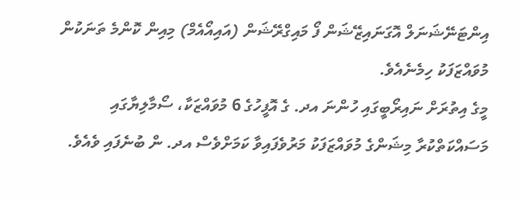އިންޓަނޭޝަނަލް އޮގަނައިޒޭޝަން ފޯ މައިގްރޭޝަން (އައިއޯއެމް) މިއިން ކޮންމެ ތަނަކުން މުވައްޒަފަކު ހިމެނެއެވެ.
މީގެ އިތުރަށް ނައިރޯބީގައި ހުންނަ އދ. ގެ އޮފީހުގެ 6 މުވައްޒަކާ، ސޯމާލިޔާގައި މަސައްކަތްކުރާ މިޝަންގެ މުވައްޒަފަކު މަރުވެފައިވާ ކަމަށްވެސް އދ. ން ބުނެފައި ވެއެވެ.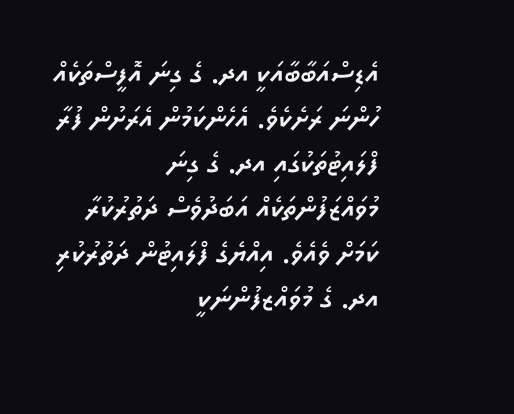އެޑިސްއަބާބާއަކީ އދ. ގެ ގިނަ އޮފީސްތަކެއް ހުންނަ ރަށެކެވެ. އެހެންކަމުން އެރަށުން ފުރާ ފްލައިޓުތަކުގައި އދ. ގެ ގިނަ މުވައްޒަފުންތަކެއް އަބަދުވެސް ދަތުރުކުރާ ކަމަށް ވެއެވެ. އިއްޔެގެ ފްލައިޓުން ދަތުރުކުރި އދ. ގެ މުވައްޒފުންނަކީ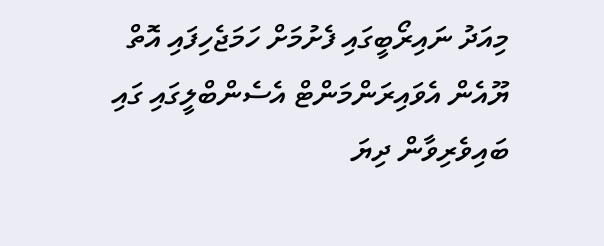މިއަދު ނައިރޯބީގައި ފެށުމަށް ހަމަޖެހިފައި އޮތް ޔޫއެން އެވައިރަންމަންޓް އެސެންބްލީގައި ގައި ބައިވެރިވާން ދިޔަ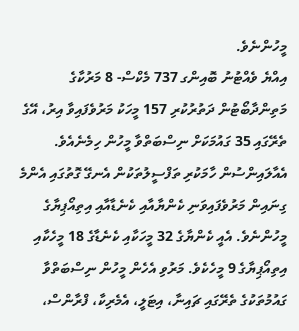މީހުންނެވެ.
އިއްޔެ ވެއްޓުނު ބޮއިންގ 737 މެކްސް- 8 މަރުކާގެ މަތިންދާބޯޓުން ދަތުރުކުރި 157 މީހަކު މަރުވެފައިވާ އިރު، އޭގެ ތެރޭގައި 35 ގައުމަކަށް ނިސްބަތްވާ މީހުން ހިމެނެއެވެ. އެއާލައިންސުން ހާމަކުރި ތަފްސީލުތަކުން އެނގޭ ގޮތުގައި އެންމެ ގިނައިން މަރުވެފައިވަނި ކެންޔާއާއި ކެނެޑާއާއި އިތިއޯޕިޔާގެ މީހުންނެވެ. އެއީ ކެންޔާގެ 32 މީހަކާއި ކެނެޑާގެ 18 މީހެކާއި އިތިއޯޕިޔާގެ 9 މީހެކެވެ. މަރުވި އެހެން މީހުން ނިސްބަތްވާ ގައުމުތަކުގެ ތެރޭގައި ޗައިނާ، އިޓަލީ، އެމެރިކާ، ފްރާންސް،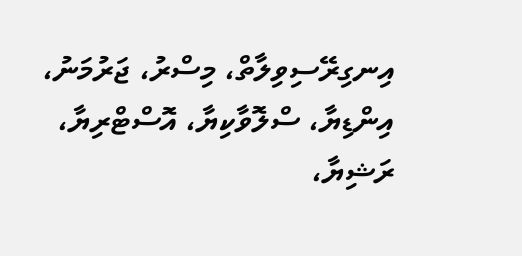އިނގިރޭސިވިލާތް، މިސްރު، ޖަރުމަނު، އިންޑިޔާ، ސްލޮވާކިޔާ، އޮސްޓްރިޔާ، ރަޝިޔާ،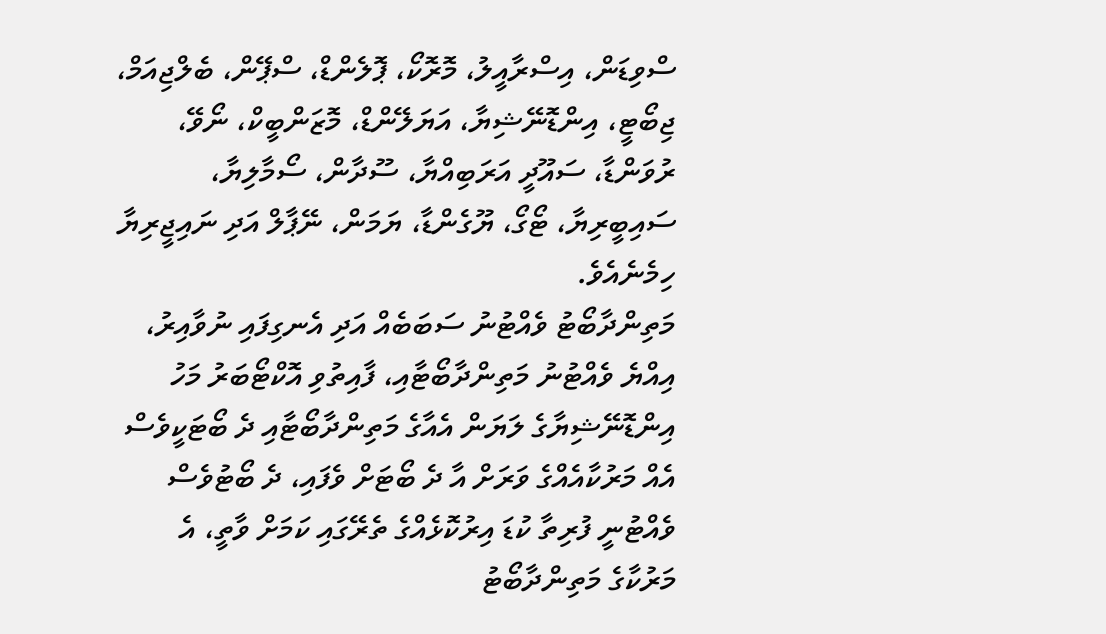ސްވިޑަން، އިސްރާއީލު، މޮރޮކޯ، ޕޮލެންޑް، ސްޕޭން، ބެލްޖިއަމް، ޖިބޯޓީ، އިންޑޮނޭޝިޔާ، އަޔަލޭންޑް، މޮޒަންބީކް، ނޯވޭ، ރުވަންޑާ، ސައޫދީ އަރަބިއްޔާ، ސޫދާން، ސޯމާލިޔާ، ސައިބީރިޔާ، ޓޯގޯ، ޔޫގެންޑާ، ޔަމަން، ނޭޕާލް އަދި ނައިޖީރިޔާ ހިމެނެއެވެ.
މަތިންދާބޯޓު ވެއްޓުނު ސަބަބެއް އަދި އެނގިފައި ނުވާއިރު، އިއްޔެ ވެއްޓުނު މަތިންދާބޯޓާއި، ފާއިތުވި އޮކްޓޯބަރު މަހު އިންޑޮނޭޝިޔާގެ ލަޔަން އެއާގެ މަތިންދާބޯޓާއި ދެ ބޯޓަކީވެސް އެއް މަރުކާއެއްގެ ވަރަށް އާ ދެ ބޯޓަށް ވެފައި، ދެ ބޯޓުވެސް ވެއްޓުނީ ފުރިތާ ކުޑަ އިރުކޮޅެއްގެ ތެރޭގައި ކަމަށް ވާތީ، އެ މަރުކާގެ މަތިންދާބޯޓު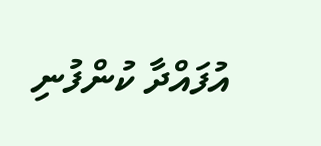އުފައްދާ ކުންފުނި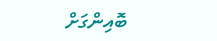ބޮއިންގަށް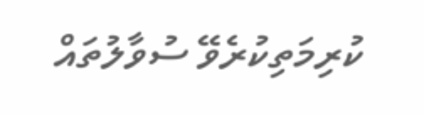ކުރިމަތިކުރެވޭ ސުވާލުތައް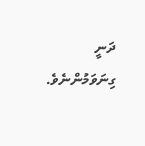ދަނީ ގިނަވަމުންނެވެ.